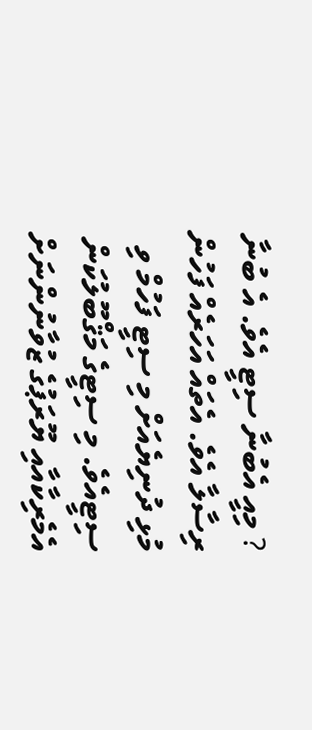? މިއީ އެބުނާ ސިޓީ އެވެ. އެ ބުނާ ރިސާލާ އެވެ. އެތައް އަހަރެއް ފަހުން މުޅި ދުނިޔެއަށް މި ސިޓީ ފަހުމް ވި ސިޓީއެވެ. މި ސިޓީގެ މަޤްބޫލުކަން އެމެރިކާއާއި ޔޫރަޕުގެ ޒުވާނުންނަށް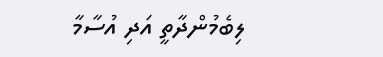ލިބެމުންދާތީ އަދި އުސާމާ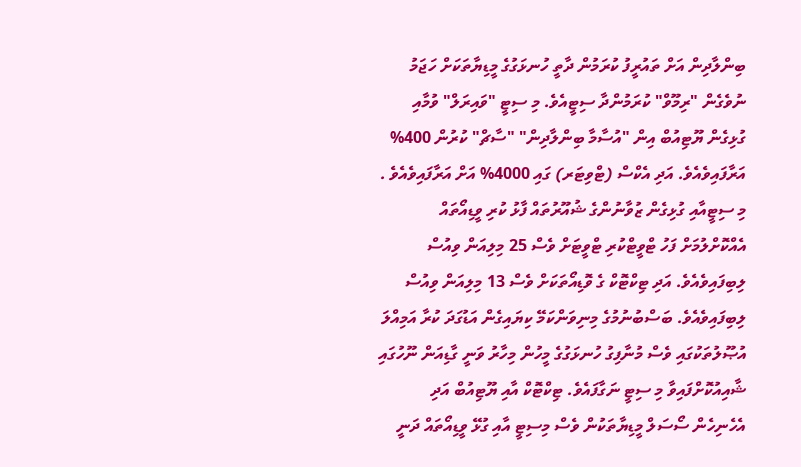ބިންލާދިން އަށް ތައުރީފު ކުރަމުން ދާތީ ހުނޅަގުގެ މީޑިޔާތަކަށް ހަޖަމު ނުވެގެން "ރިމޫވް" ކުރަމުންދާ ސިޓީއެވެ. މި ސިޓީ "ވައިރަލް" ވުމާއި ގުޅިގެން ޔޫޓިއުބް އިން "އުސާމާ ބިންލާދިން" "ސާޗް" ކުރުން 400% އަރާފައިވެއެވެ. އަދި އެކްސް (ޓްވިޓަރ) ގައި 4000% އަށް އަރާފައިވެއެވެ . މި ސިޓީއާއި ގުޅިގެން ޒުވާނުންގެ ޝުއޫރުތައް ފާޅު ކުރި ވީޑިއޯތައް އެއްކޮށްލުމަށް ފަހު ޓްވީޓްކުރި ޓްވީޓަށް ވެސް 25 މިލިއަން ވިއުސް ލިބިފައިވެއެވެ. އަދި ޓިކްޓޮކް ގެ ވޮޑިއޯތަކަށް ވެސް 13 މިލިއަން ވިއުސް ލިބިފައިވެއެވެ. ބަސްބުނުމުގެ މިނިވަންކަމޭ ކިޔައިގެން އަޑުގަދަ ކުރާ އަމިއްލަ އުޞޫލުތަކުގައި ވެސް މުނާފިގު ހުނޅަގުގެ މީހުން މިހާރު ވަނީ ގާޑިއަން ނޫހުގައި ޝާއިއުކޮށްފައިވާ މި ސިޓީ ނަގާފައެވެ. ޓިކްޓޮކް އާއި ޔޫޓިއުބް އަދި އެހެނިހެން ސޯސަލް މީޑިޔާތަކުން ވެސް މިސިޓީ އާއި ގުޅޭ ވީޑިއޯތައް ދަނީ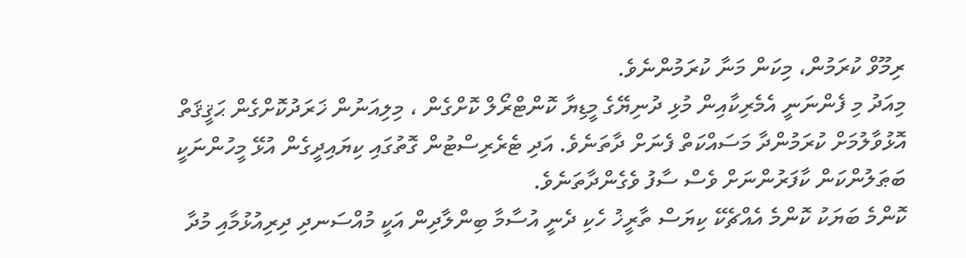ރިމޫވް ކުރަމުން، މިކަން މަނާ ކުރަމުންނެވެ.
މިއަދު މި ފެންނަނީ އެމެރިކާއިން މުޅި ދުނިޔޭގެ މީޑިޔާ ކޮންޓްރޯލް ކޮށްގެން ، މިލިއަނުން ޚަރަދުކޮށްގެން ޙަޤީޤަތް އޮޅުވާލުމަށް ކުރަމުންދާ މަސައްކަތް ފެނަށް ދާތަނެވެ. އަދި ޓެރެރިސްޓުން ގޮތުގައި ކިޔައިދީގެން އުޅޭ މީހުންނަކީ ބަޠަލުންކަން ކާފަރުންނަށް ވެސް ސާފު ވެގެންދާތަނެވެ.
ކޮންމެ ބަޔަކު ކޮންމެ އެއްޗެކޭ ކިޔަސް ތާރީޚު ހެކި ދެނީ އުސާމާ ބިންލާދިން އަކީ މުއްސަނދި ދިރިއުޅުމާއި މުދާ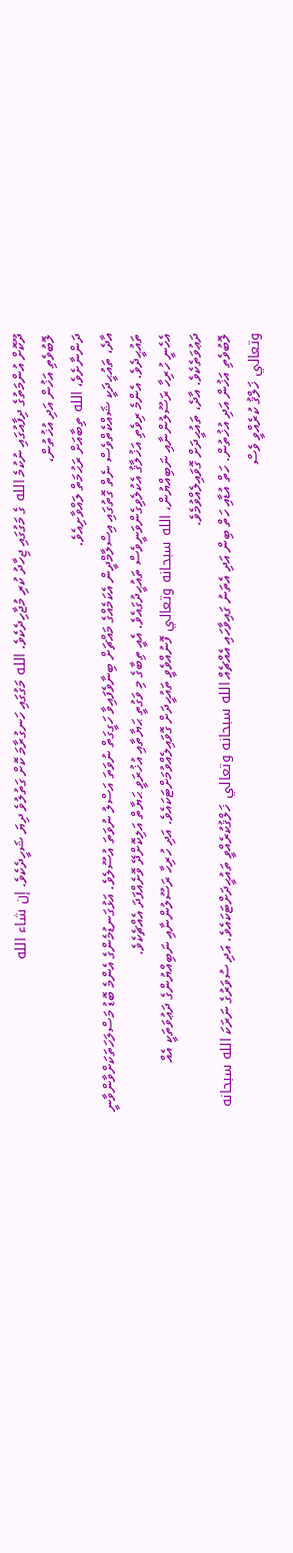ދޫކޮށް އުންމަތުގެ ދިފާއުގައި ނުކުމެ الله ގެ މަގުގައި ޖިހާދު ކުރި މުޖާހިދެކެވެ. الله މަގުގައި ހަނގުރާމަ ކޮށް ގަތުލުވެ ދިޔަ ޝަހީދެކެވެ. إن شاء الله
ލޮބުވެތި އަޚުން އަދި އުޚުތުން،
ދަންނާށެވެ، الله ތިބާއަށް ރަޙުމަތް ލައްވާށިއެވެ.
އާދެ، ތައުޙީދަކީ ޝައްކެތްވެސް ނެތް ގޮތުގައި އިސްލާމްދީން އެކަމެއްގެ މައްޗަށް ބިނާވެފައިވާ ހަގީގަތް ނުވަތަ އަސްލު ނުވަތަ އުސޫލެވެ. އަޅުގަނޑުމެންގެ އެންމެ ބޮޑު މަސްލަހަތަކަށްވާންވާނީ ތައުޙީދެވެ. އެންމެ ރިވެތި އަޚުލާޤު އެކުލެވިގެންވަނީވެސް ތައުޙީދުގައެވެ. އެއީ ތިބާގެ މި ވަގުތީ ޙަޔާތާއި އުޚުރަވީ ޙަޔާތް އަލިކޮށްދޭ ވޮށެއްފަދަ އެއްޗެކެވެ.
އެހެނީ ހުރިހާ ރަސޫލުންނާއި ނަބިއްޔުން، الله سبحانه وتعالي ފޮނުއްވެވީ ތައުޙީދަށް ގޮވައިލެއްވުމަށްޓަކައެވެ. އަދި ހުރިހާ ރަސޫލުންނާއި ނަބިއްޔުންގެ ދަޢުވަތަކީ އެއް ދަޢުވަތެކެވެ. އާދެ، ތައުޙީދަށް ގޮވައިލެއްވުމެވެ.
ލޮބުވެތި އަޚުން އަދި އުޚުތުން. ހަތް އުޑާއި ހަތް ބިން އަދި އެތަނު ގައިވާހައި އެއްޗެއް الله سبحانه وتعالي ޚަލްޤުކުރެއްވީ ތައުޙީދަށްޓަކައެވެ. އަދި ސުވަރުގެ ނަރަކަ الله سبحانه وتعالي ޚަލްޤު ކުރެއްވީ ވެސް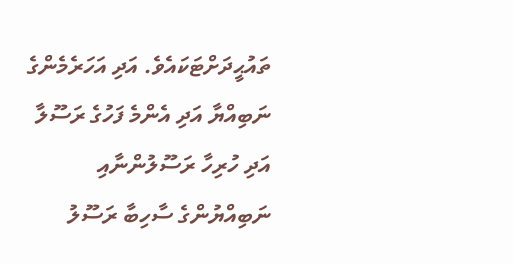ތައުޙީދަށްޓަކައެވެ. އަދި އަހަރެމެންގެ ނަބިއްޔާ އަދި އެންމެ ފަހުގެ ރަސޫލާ އަދި ހުރިހާ ރަސޫލުންނާއި ނަބިއްޔުންގެ ސާހިބާ ރަސޫލު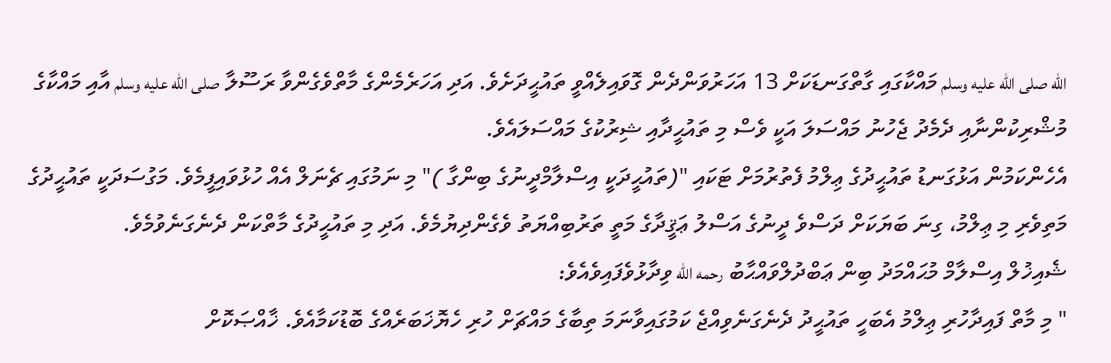الله صلى الله عليه وسلم މައްކާގައި ގާތްގަނޑަކަށް 13 އަހަރުވަންދެން ގޮވައިލެއްވީ ތައުޙީދަށެވެ. އަދި އަހަރެމެންގެ މާތްވެގެންވާ ރަސޫލާ صلى الله عليه وسلم އާއި މައްކާގެ މުޝްރިކުންނާއި ދެމެދު ޖެހުނު މައްސަލަ އަކީ ވެސް މި ތައުޙީދާއި ޝިރުކުގެ މައްސަލައެވެ.
އެހެންކަމުން އަޅުގަނޑު ތައުޙީދުގެ ޢިލްމު ފެތުރުމަށް ޓަކައި "(ތައުޙީދަކީ އިސްލާމްދީނުގެ ބިންގާ )" މި ނަމުގައި ޗެނަލް އެއް ހުޅުވައިފީމެވެ. މަގުސަދަކީ ތައުޙީދުގެ މަތިވެރި މި ޢިލްމު، ގިނަ ބަޔަކަށް ދަސްވެ ދީނުގެ އަސްލު ޢަޤީދާގެ މަތީ ތަރުބިއްޔަތު ވެގެންދިޔުމެވެ. އަދި މި ތައުޙީދުގެ މާތްކަން ދެނެގަނެވުމެވެ.
ޝެއިޚުލް އިސްލާމް މުޙައްމަދު ބިން ޢަބްދުލްވައްޙާބު رحمه الله ވިދާޅުވެފައިވެއެވެ:
" މި މާތް ފައިދާހުރި ޢިލްމު އެބަހީ ތައުޙީދު ދެނެގަނެވިއްޖެ ކަމުގައިވާނަމަ ތިބާގެ މައްޗަށް ހުރި ހެޔޮޚަބަރެއްގެ ބޮޑުކަމާއެވެ. ޚާއްޞަކޮށް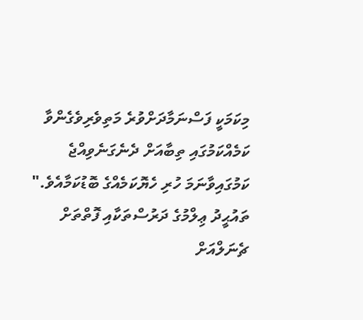މިކަމަކީ ފަސްނަމާދަށްވުރެ މަތިވެރިވެގެންވާ ކަމެއްކަމުގައި ތިބާއަށް ދެނެގަނެވިއްޖެ ކަމުގައިވާނަމަ ހުރި ހެޔޮކަމެއްގެ ބޮޑުކަމާއެވެ."
ތައުޙީދު ޢިލްމުގެ ދަރުސްތަކާއި ފޮތްތަށް ޗެނަލްއަށް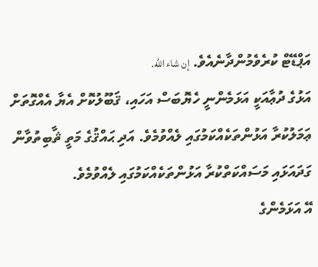އަޕްޑޭޓް ކުރެވެމުންދާނެއެވެ. إن شاء الله.
އަޅުގެ ދުޢާއަކީ އަޅަމެންނީ ހެޔޮބަސް އަހައި، ޤަބޫލުކޮށް އެޔާ އެއްގޮތަށް ޢަމަލުކުރާ އަޅުންތަކެއްކަމުގައި ލެއްވުމެވެ. އަދި ޙައްޤުގެ މަތީ ޘާބިތުވާން ގަދައަޅައި މަސައްކަތްކުރާ އަޅުންތަކެއްކަމުގައި ލެއްވުމެވެ.
އޭ އަޅަމެންގެ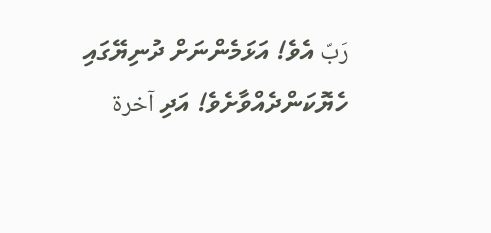رَبّ އެވެ! އަޅަމެންނަށް ދުނިޔޭގައި ހެޔޮކަންދެއްވާށެވެ! އަދި آخرة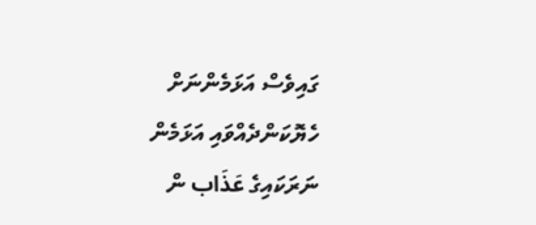ގައިވެސް އަޅަމެންނަށް ހެޔޮކަންދެއްވައި އަޅަމެން ނަރަކައިގެ عَذَاب ން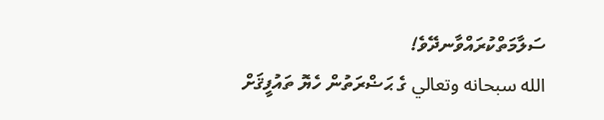ސަލާމަތްކުރައްވާނދޭވެ!
الله سبحانه وتعالي ގެ ޙަޟްރަތުން ހެޔޮ ތައުފީޤަށް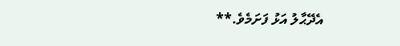އެދޭޙާލު އަޅު ފަށަމެވެ.**